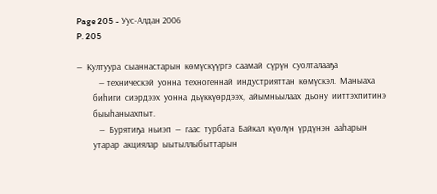Page 205 - Уус-Алдан 2006
P. 205

—  Култуура  сыаннастарын  көмүскүүргэ  саамай  сүрүн  суолталааҕа
           — техническэй  уонна  техногеннай  индустрияттан  көмүскэл.  Маныаха
        биһиги  сиэрдээх  уонна  дьүккүөрдээх,  айымньылаах  дьону  ииттэхпитинэ
        быыһаныахпыт.
           —  Бурятиҕа  ньиэп  —  гаас  турбата  Байкал  күөлүн  үрдүнэн  ааһарын
        утарар  акциялар  ыытыллыбыттарын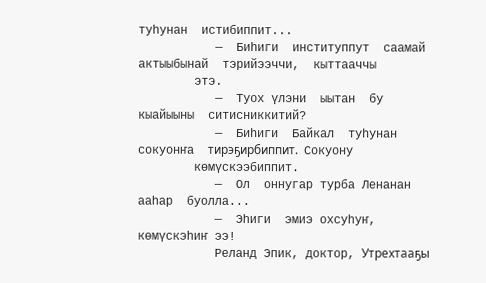туһунан  истибиппит...
           —  Биһиги  институппут  саамай  актыыбынай  тэрийээччи,  кыттааччы
        этэ.
           —  Туох үлэни  ыытан  бу  кыайыыны  ситисниккитий?
           —  Биһиги  Байкал  туһунан  сокуонҥа  тирэҕирбиппит.  Сокуону
        көмүскээбиппит.
           —  Ол  оннугар турба Ленанан  ааһар  буолла...
           —  Эһиги  эмиэ охсуһуҥ,  көмүскэһиҥ ээ!
           Реланд Эпик, доктор, Утрехтааҕы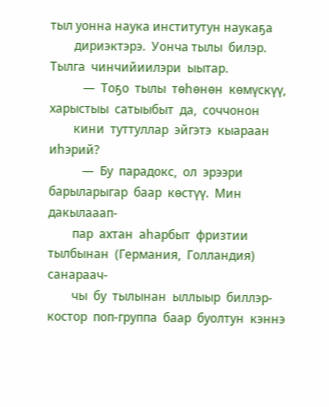тыл уонна наука институтун наукаҕа
        дириэктэрэ.  Уонча тылы  билэр.  Тылга  чинчийиилэри  ыытар.
           —  Тоҕо  тылы  төһөнөн  көмүскүү,  харыстыы  сатыыбыт  да,  соччонон
        кини  туттуллар  эйгэтэ  кыараан  иһэрий?
           —  Бу  парадокс,  ол  эрээри  барыларыгар  баар  көстүү.  Мин дакылааап-
        пар  ахтан  аһарбыт  фризтии  тылбынан  (Германия,  Голландия)  санараач-
        чы  бу  тылынан  ыллыыр  биллэр-костор  поп-группа  баар  буолтун  кэннэ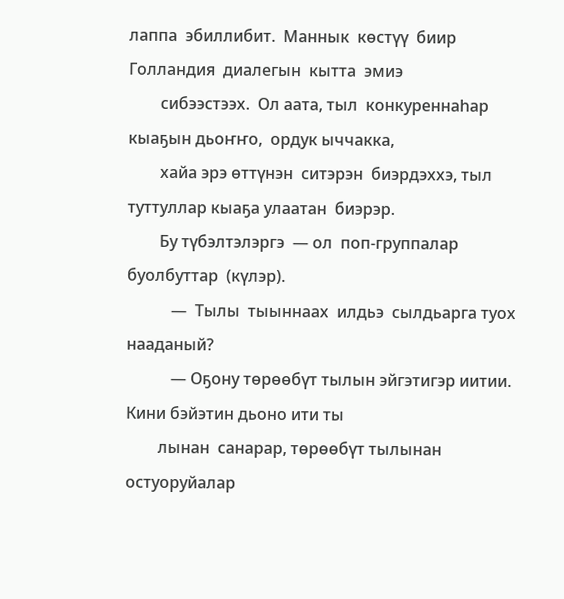лаппа  эбиллибит.  Маннык  көстүү  биир  Голландия  диалегын  кытта  эмиэ
        сибээстээх.  Ол аата, тыл  конкуреннаһар  кыаҕын дьоҥҥо,  ордук ыччакка,
        хайа эрэ өттүнэн  ситэрэн  биэрдэххэ, тыл туттуллар кыаҕа улаатан  биэрэр.
        Бу түбэлтэлэргэ  — ол  поп-группалар  буолбуттар  (күлэр).
           —  Тылы  тыыннаах  илдьэ  сылдьарга туох  нааданый?
           — Оҕону төрөөбүт тылын эйгэтигэр иитии.  Кини бэйэтин дьоно ити ты
        лынан  санарар, төрөөбүт тылынан  остуоруйалар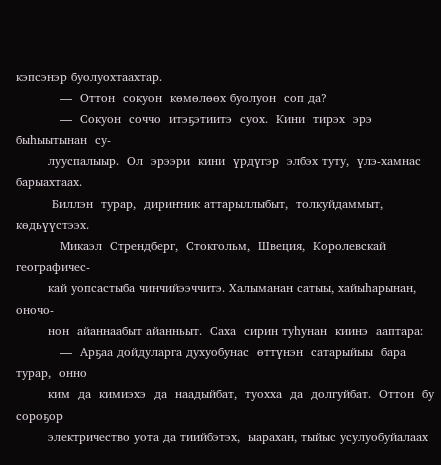кэпсэнэр буолуохтаахтар.
           —  Оттон  сокуон  көмөлөөх буолуон  соп да?
           —  Сокуон  соччо  итэҕэтиитэ  суох.  Кини  тирэх  эрэ  быһыытынан  су-
        лууспалыыр.  Ол  эрээри  кини  үрдүгэр  элбэх туту,  үлэ-хамнас  барыахтаах.
         Биллэн  турар,  дириҥник аттарыллыбыт,  толкуйдаммыт,  көдьүүстээх.
           Микаэл  Стрендберг,  Стокгольм,  Швеция,  Королевскай  географичес-
        кай уопсастыба чинчийээччитэ. Халыманан сатыы, хайыһарынан, оночо-
        нон  айаннаабыт айанньыт.  Саха  сирин туһунан  киинэ  ааптара:
           —  Арҕаа дойдуларга духуобунас  өттүнэн  сатарыйыы  бара турар,  онно
        ким  да  кимиэхэ  да  наадыйбат,  туохха  да  долгуйбат.  Оттон  бу  сороҕор
        электричество уота да тиийбэтэх,  ыарахан, тыйыс усулуобуйалаах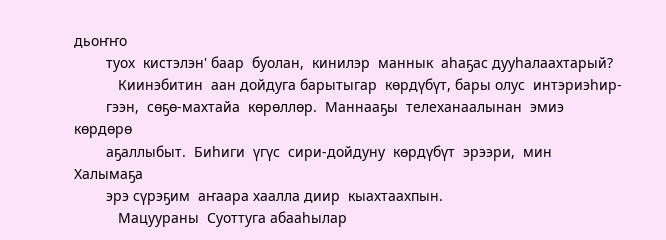дьоҥҥо
        туох  кистэлэн' баар  буолан,  кинилэр  маннык  аһаҕас дууһалаахтарый?
           Киинэбитин  аан дойдуга барытыгар  көрдүбүт, бары олус  интэриэһир-
        гээн,  сөҕө-махтайа  көрөллөр.  Маннааҕы  телеханаалынан  эмиэ  көрдөрө
        аҕаллыбыт.  Биһиги  үгүс  сири-дойдуну  көрдүбүт  эрээри,  мин  Халымаҕа
        эрэ сүрэҕим  аҥаара хаалла диир  кыахтаахпын.
           Мацуураны  Суоттуга абааһылар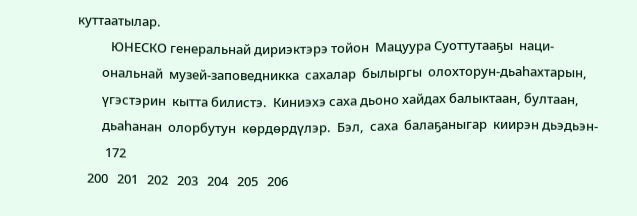куттаатылар.
           ЮНЕСКО генеральнай дириэктэрэ тойон  Мацуура Суоттутааҕы  наци-
        ональнай  музей-заповедникка  сахалар  былыргы  олохторун-дьаһахтарын,
        үгэстэрин  кытта билистэ.  Киниэхэ саха дьоно хайдах балыктаан, бултаан,
        дьаһанан  олорбутун  көрдөрдүлэр.  Бэл,  саха  балаҕаныгар  киирэн дьэдьэн-
         172
   200   201   202   203   204   205   206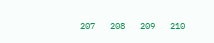207   208   209   210